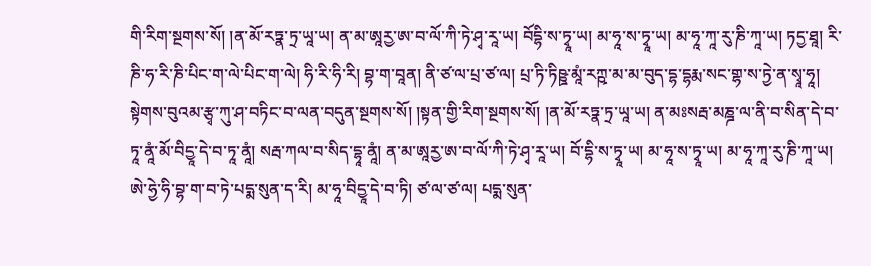གི་རིག་སྔགས་སོ། །ན་མོ་རཏྣ་ཏྲ་ཡཱ་ཡ། ན་མ་ཨཱརྱ་ཨ་བ་ལོ་ཀི་ཏེ་ཤྭ་རཱ་ཡ། བོདྷི་ས་ཏྭཱ་ཡ། མ་ཧཱ་ས་ཏྭཱ་ཡ། མ་ཧཱ་ཀཱ་རུ་ཎི་ཀཱ་ཡ། ཏདྱ་ཐཱ། རི་ཎི་ཧ་རི་ཎི་པིང་ག་ལེ་པིང་ག་ལེ། ཧི་རི་ཧི་རི། བྷ་ག་བཱན། ནི་ཙ་ལ་པྲ་ཙ་ལ། པྲ་ཏི་ཏིཥྛ་མཱཾ་རཀྵ་མ་མ་བུད་དྷ་དྷརྨ་སང་གྷ་ས་ཏྱེ་ན་སྭཱ་ཧཱ། སྟེགས་བུའམ་རྩྭ་ཀུ་ཤ་བཏིང་བ་ལན་བདུན་སྔགས་སོ། །སྟན་གྱི་རིག་སྔགས་སོ། །ན་མོ་རཏྣ་ཏྲ་ཡཱ་ཡ། ན་མཿསརྦ་མཎྜ་ལ་ནི་བ་སིན་དེ་བ་ཏཱ་ནཱཾ་མོ་བིདྱཱ་དེ་བ་ཏཱ་ནཱཾ། སརྦ་ཀལ་བ་སིད་དྷཱ་ནཱཾ། ན་མ་ཨཱརྱ་ཨ་བ་ལོ་ཀི་ཏེ་ཤྭ་རཱ་ཡ། བོ་དྷི་ས་ཏྭཱ་ཡ། མ་ཧཱ་ས་ཏྭཱ་ཡ། མ་ཧཱ་ཀཱ་རུ་ཎི་ཀཱ་ཡ། ཨེ་ཧྱེ་ཧི་བྷ་ག་བ་ཏེ་པདྨ་སུན་ད་རི། མ་ཧཱ་བིདྱཱ་དེ་བ་ཏི། ཙ་ལ་ཙ་ལ། པདྨ་སུན་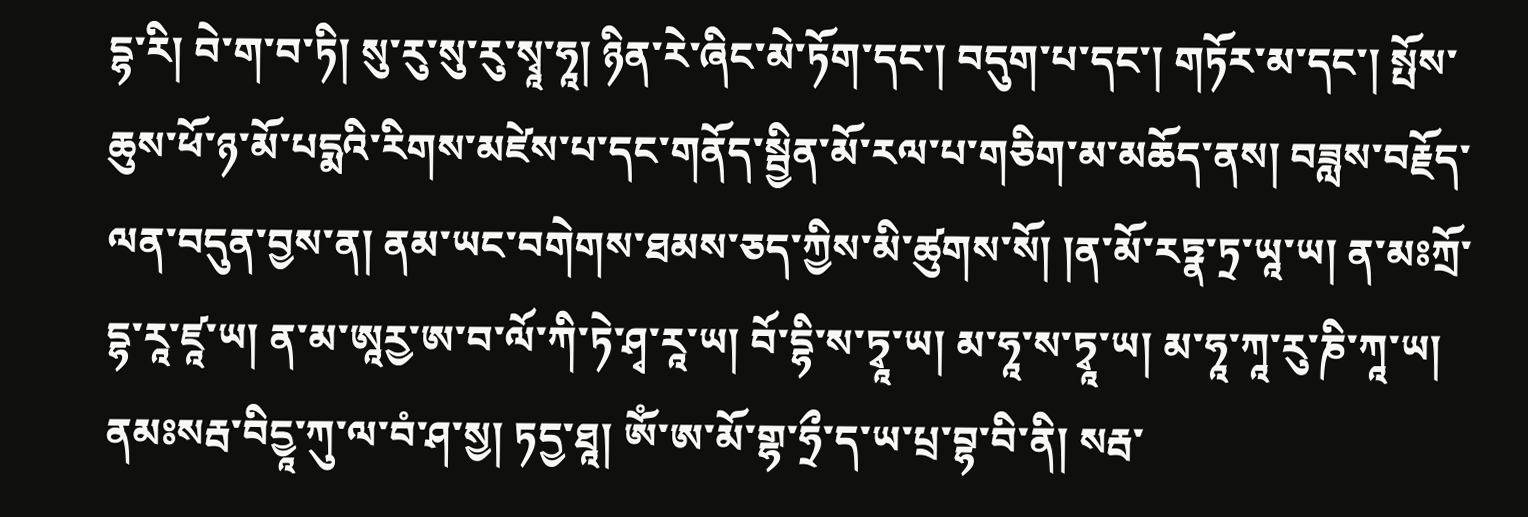དྷ་རི། བེ་ག་བ་ཏི། སུ་རུ་སུ་རུ་སྭཱ་ཧཱ། ཉིན་རེ་ཞིང་མེ་ཏོག་དང་། བདུག་པ་དང་། གཏོར་མ་དང་། སྤོས་ཆུས་ཕོ་ཉ་མོ་པདྨའི་རིགས་མཛེས་པ་དང་གནོད་སྦྱིན་མོ་རལ་པ་གཅིག་མ་མཆོད་ནས། བཟླས་བརྗོད་ལན་བདུན་བྱས་ན། ནམ་ཡང་བགེགས་ཐམས་ཅད་ཀྱིས་མི་ཚུགས་སོ། །ན་མོ་རཏྣ་ཏྲ་ཡཱ་ཡ། ན་མཿཀྲོ་དྷ་རཱ་ཛཱ་ཡ། ན་མ་ཨཱརྱ་ཨ་བ་ལོ་ཀི་ཏེ་ཤྭ་རཱ་ཡ། བོ་དྷི་ས་ཏྭཱ་ཡ། མ་ཧཱ་ས་ཏྭཱ་ཡ། མ་ཧཱ་ཀཱ་རུ་ཎི་ཀཱ་ཡ། ནམཿསརྦ་བིདྱཱ་ཀུ་ལ་བཾ་ཤ་སྱ། ཏདྱ་ཐཱ། ཨོཾ་ཨ་མོ་གྷ་ཧྲྀ་ད་ཡ་པྲ་བྷ་བི་ནི། སརྦ་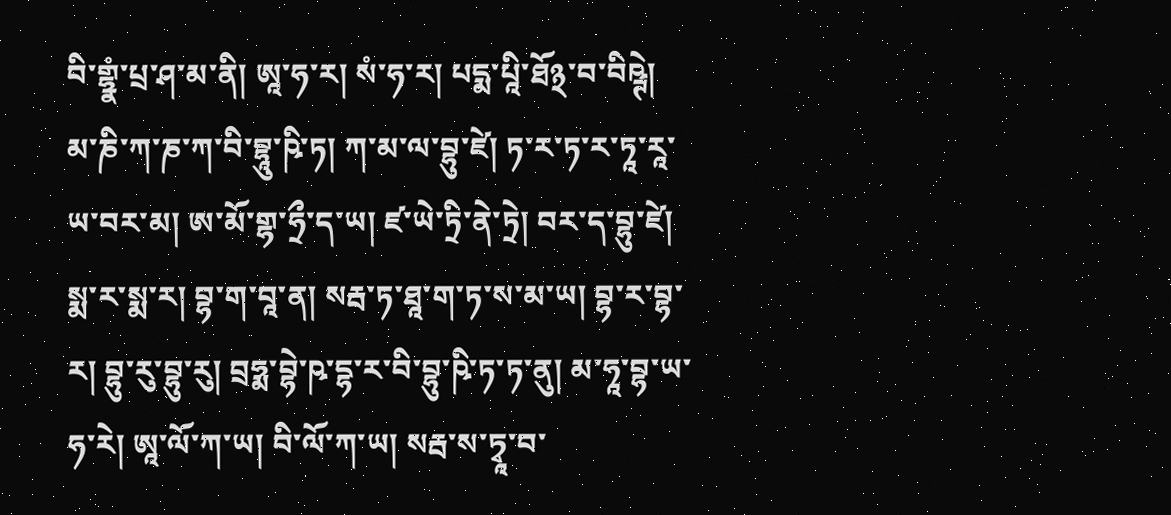བི་གྷྣཾ་པྲ་ཤ་མ་ནི། ཨཱ་ཧ་ར། སཾ་ཧ་ར། པདྨ་པཱི་ཐོ྅་བ་བིཥྚེ། མ་ཎི་ཀ་ཎ་ཀ་བི་བྷཱུ་ཥི་ཏ། ཀ་མ་ལ་བྷུ་ཛེ། ཏ་ར་ཏ་ར་ཏཱ་རཱ་ཡ་བར་མ། ཨ་མོ་གྷ་ཧྲྀ་ད་ཡ། ཛ་ཡེ་ཏྲི་ནེ་ཏྲེ། བར་ད་བྷུ་ཛེ། སྨ་ར་སྨ་ར། བྷ་ག་བཱ་ན། སརྦ་ཏ་ཐཱ་ག་ཏ་ས་མ་ཡ། བྷ་ར་བྷ་ར། བྷུ་རུ་བྷུ་རུ། བྲཧྨ་བྷེ་ཥ་དྷ་ར་བི་བྷུ་ཥི་ཏ་ཏ་ནུ། མ་ཧཱ་བྷ་ཡ་ཧ་རེ། ཨཱ་ལོ་ཀ་ཡ། བི་ལོ་ཀ་ཡ། སརྦ་ས་ཏྭཱ་བ་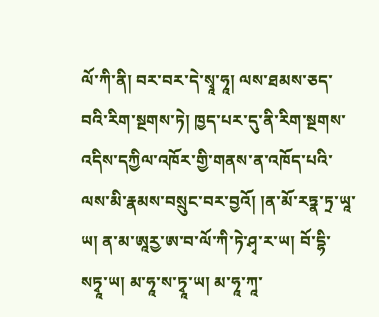ལོ་ཀི་ནི། བར་བར་དེ་སྭཱ་ཧཱ། ལས་ཐམས་ཅད་བའི་རིག་སྔགས་ཏེ། ཁྱད་པར་དུ་ནི་རིག་སྔགས་འདིས་དཀྱིལ་འཁོར་གྱི་གནས་ན་འཁོད་པའི་ལས་མི་རྣམས་བསྲུང་བར་བྱའོ། །ན་མོ་རཏྣ་ཏྲ་ཡཱ་ཡ། ན་མ་ཨཱརྱ་ཨ་བ་ལོ་ཀི་ཏེ་ཤྭ་ར་ཡ། བོ་དྷི་སཏྭཱ་ཡ། མ་ཧཱ་ས་ཏྭཱ་ཡ། མ་ཧཱ་ཀཱ་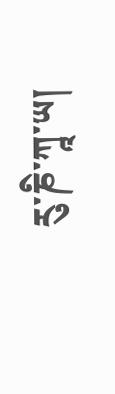རུ་ཎི་ཀཱ་ཡ།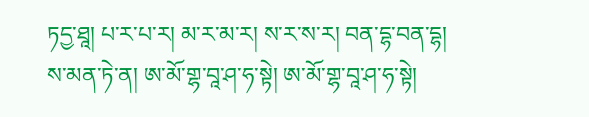ཏདྱ་ཐཱ། པ་ར་པ་ར། མ་ར་མ་ར། ས་ར་ས་ར། བན་དྷ་བན་དྷ། ས་མན་ཏེ་ན། ཨ་མོ་གྷ་བཱ་ཤ་ཧ་སྟེ། ཨ་མོ་གྷ་བཱ་ཤ་ཧ་སྟེ།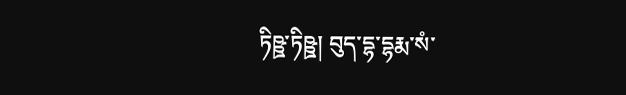ཏིཥྛ་ཏིཥྛ། བུད་དྷ་དྷརྨ་སཾ་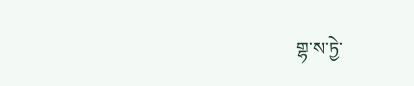གྷ་ས་ཏྱེ་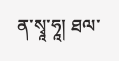ན་སྭཱ་ཧཱ། ཐལ་